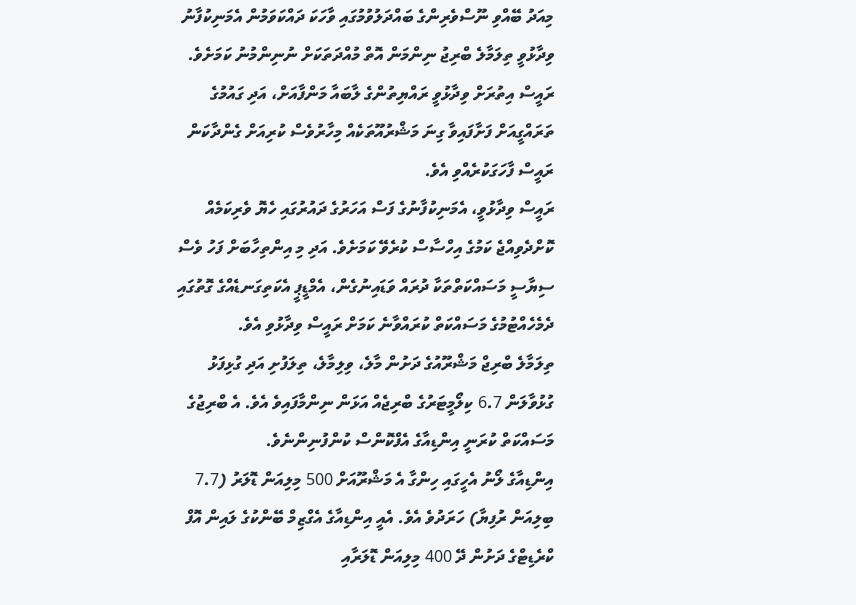މިއަދު ބޭއްވި ނޫސްވެރިންގެ ބައްދަލުވުމުގައި ވާހަކަ ދައްކަވަމުން އެމަނިކުފާނު ވިދާޅުވީ ތިލަމާލެ ބްރިޖު ނިންމަން އޮތް މުއްދަތަކަށް ނުނިންމުނު ކަމަށެވެ.
ރައީސް އިތުރަށް ވިދާޅުވީ ރައްޔިތުންގެ ލާބައާ މަންފާއަށް، އަދި ގައުމުގެ ތަރައްގީއަށް ފަށާފައިވާ ގިނަ މަޝްރުއޫތަކެއް މިހާރުވެސް ކުރިއަށް ގެންދާކަން ރައީސް ފާހަގަކުރެއްވި އެވެ.
ރައީސް ވިދާޅުވީ، އެމަނިކުފާނުގެ ފަސް އަހަރުގެ ދައުރުގައި ހެޔޮ ވެރިކަމެއް ކޮށްދެވިއްޖެ ކަމުގެ އިހްސާސް ކުރެވޭ ކަމަށެވެ. އަދި މި އިންތިހާބަށް ފަހު ވެސް ސިޔާސީ މަސައްކަތްތަކާ ދުރައް ވަޑައިނުގެން، އެމްޑީޕީ އެކަތިގަނޑެއްގެ ގޮތުގައި ދެމެހެއްޓުމުގެ މަސައްކަތް ކުރައްވާނެ ކަމަށް ރައީސް ވިދާޅުވި އެވެ.
ތިލަމާލެ ބްރިޖް މަޝްރޫއުގެ ދަށުން މާލެ، ވިލިމާލެ، ތިލަފުށި އަދި ގުޅިފަޅު ގުޅުވާލަން 6.7 ކިލޯމީޓަރުގެ ބްރިޖެއް އަޅަން ނިންމާފައިވެ އެވެ. އެ ބްރިޖުގެ މަސައްކަތް ކުރަނީ އިންޑިއާގެ އެފްކޮންސް ކުންފުނިންނެވެ.
އިންޑިއާގެ ލޯނު އެހީގައި ހިންގާ އެ މަޝްރޫއަށް 500 މިލިއަން ޑޮލަރު (7.7 ބިލިއަން ރުފިޔާ) ހަރަދުވެ އެވެ. އެއީ އިންޑިއާގެ އެގްޒިމް ބޭންކުގެ ލައިން އޮފް ކްރެޑިޓްގެ ދަށުން ދޭ 400 މިލިއަން ޑޮލަރާއި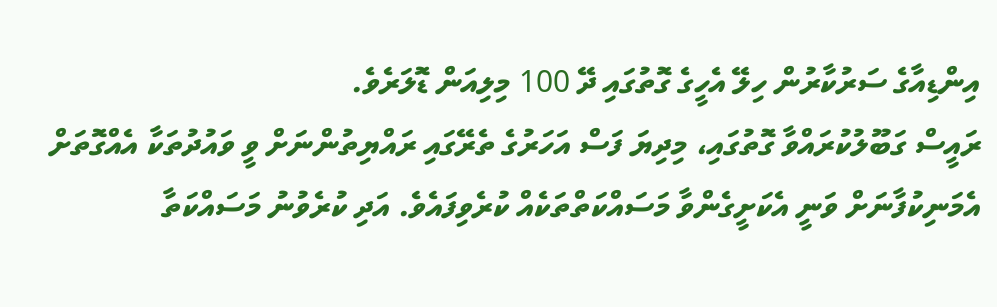އިންޑިއާގެ ސަރުކާރުން ހިލޭ އެހީގެ ގޮތުގައި ދޭ 100 މިލިއަން ޑޮލަރެވެ.
ރައީސް ގަބޫލުކުރައްވާ ގޮތުގައި، މިދިޔަ ފަސް އަހަރުގެ ތެރޭގައި ރައްޔިތުންނަށް ވީ ވައުދުތަކާ އެއްގޮތަށް އެމަނިކުފާނަށް ވަނީ އެކަށީގެންވާ މަސައްކަތްތަކެއް ކުރެވިފައެވެ. އަދި ކުރެވުނު މަސައްކަތާ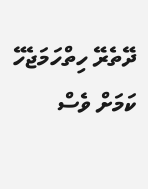ދޭތެރޭ ހިތްހަމަޖެހޭ ކަމަށް ވެސް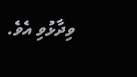ވިދާޅުވި އެވެ.